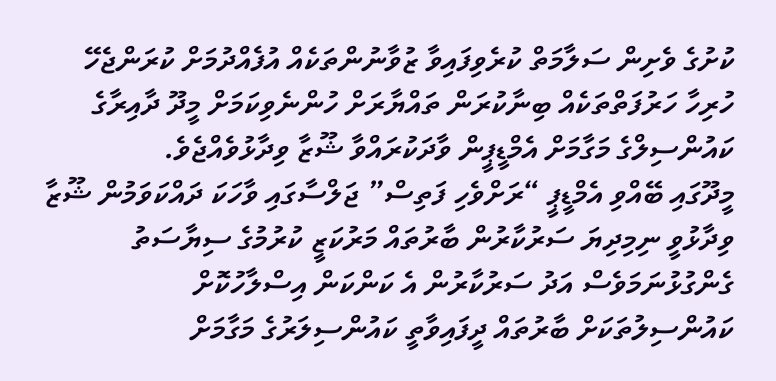ކުށުގެ ވެށިން ސަލާމަތް ކުރެވިފައިވާ ޒުވާނުންތަކެއް އުފެއްދުމަށް ކުރަންޖެހޭ ހުރިހާ ހަރުފަތްތަކެއް ބިނާކުރަން ތައްޔާރަށް ހުންނެވިކަމަށް މީދޫ ދާއިރާގެ ކައުންސިލްގެ މަގާމަށް އެމްޑީޕީން ވާދަކުރައްވާ ޝޫޒާ ވިދާޅުވެއްޖެވެ.
މީދޫގައި ބޭއްވި އެމްޑީޕީ “ރަށްވެހި ފަތިސް” ޖަލްސާގައި ވާހަކަ ދައްކަވަމުން ޝޫޒާ ވިދާޅުވީ ނިމިދިޔަ ސަރުކާރުން ބާރުތައް މަރުކަޒީ ކުރުމުގެ ސިޔާސަތު ގެންގުޅުނަމަވެސް އަދު ސަރުކާރުން އެ ކަންކަން އިސްލާހުކޮށް ކައުންސިލުތަކަށް ބާރުތައް ދީފައިވާތީ ކައުންސިލަރުގެ މަގާމަށް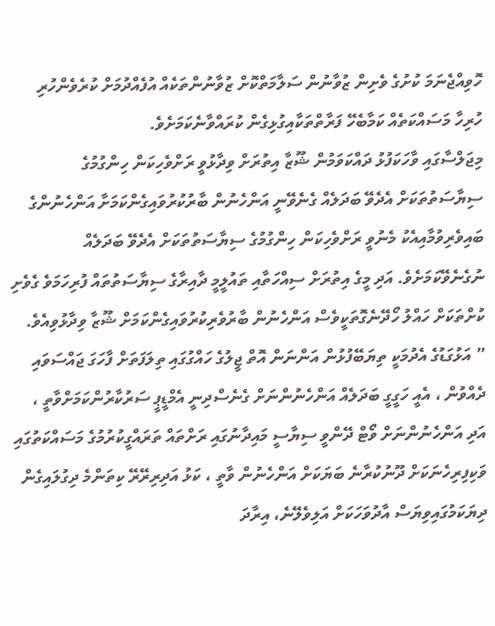ހޮވިއްޖެނަމަ ކުށުގެ ވެށިން ޒުވާނުން ސަލާމަތްކޮށް ޒުވާނުންތަކެއް އުފެއްދުމަށް ކުރެވެންހުރި ހުރިހާ މަސައްކަތެއް ކަމާބެހޭ ފަރާތްތަކާއިގުޅިގެން ކުރައްވާނެކަމަށެވެ.
މިޖަލްސާގައި ވާހަކަފުޅު ދައްކަވަމުން ޝޫޒާ އިތުރަށް ވިދާޅުވީ ރަށްވެހިކަން ހިންގުމުގެ ސިޔާސަތުތަކަށް އެދެވޭ ބަދަލެއް ގެނެވޭނީ އަންހެނުން ބާރުކުރުވައިގެންކަމަށާ އަންހެނުންގެ ބައިވެރިވުމާއިއެކު މެނުވީ ރަށްވެހިކަން ހިންގުމުގެ ސިޔާސަތުތަކަށް އެދެވޭ ބަދަލެއް ނުގެނެވޭކަމަށެވެ. އަދި މީގެ އިތުރަށް ސިއްހަތާއި ތައުލީމީ ދާއިރާގެ ސިޔާސަތުތައް ފުރިހަމަވެ ގެވެށި ކުށްތަކަށް ހައްލު ހޯދޭނެގޮތަކީވެސް އަންހެނުން ބާރުވެރިކުރުވައިގެންކަމަށް ޝޫޒާ ވިދާޅުވިއެވެ.
” އަޅުގަޑުގެ އެދުމަކީ ތިޔަބޭފުޅުން އަންނަން އޮތް ޖީލުގެ ހައްގުގައި ތިލަފަތަށް ފާހަގަ ޖައްސަވައި ދެއްވުން ، އެއީ ހަގީގީ ބަދަލެއް އަންހެނުންނަށް ގެނެސްދިނީ އެމްޑީޕީ ސަރުކާރުންކަމަށްވާތީ ، އަދި އަންހެނުންނަށް ވޯޓް ދޭންވީ ސިޔާސީ މައިދާނުގައި ރަށްތައް ތަރައްގީކުރުމުގެ މަސައްކަތުގައި ވަކިފިރިހެނަކަށް ދޫނުކުރާނެ ބަޔަކަށް އަންހެނުން ވާތީ ، ކަޅު އަދިރިރޭރޭ ކިތަންމެ ދިގުލައިގެން ދިޔަކަމުގައިވިޔަސް އާދުވަހަކަށް އަލިވެލޭނެ، އިރާދަ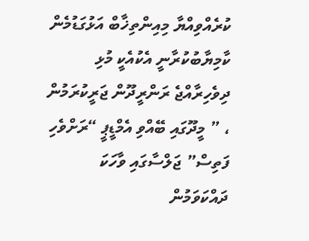ކުރެއްވިއްޔާ މިއިންތިޚާބް އަޅުގަޑުމެން ކާމިޔާބުކުރާނީ އެކުއެކީ މުޅި ދިވެހިރާއްޖެ ރަންރީދޫން ޖަރީކުރަމުން ، ” މީދޫގައި ބޭއްވި އެމްޑީޕީ “ރަށްވެހި ފަތިސް” ޖަލްސާގައި ވާހަކަ ދައްކަވަމުން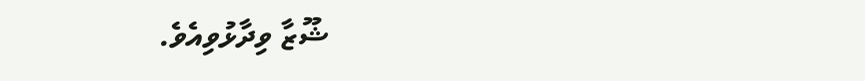ޝޫޒާ ވިދާޅުވިއެވެ.